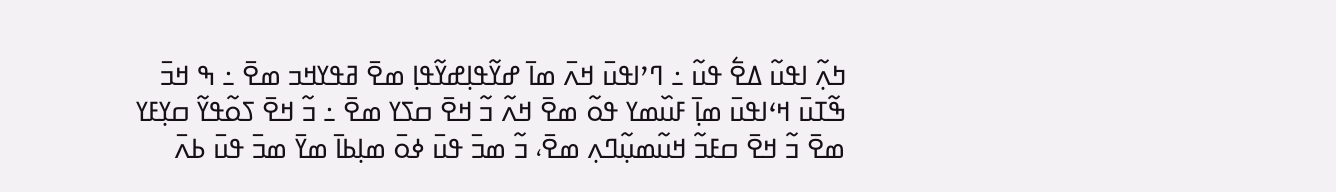ߤߍ߲߬ ߊߟߎ߬ ߡߐ߱ ߟߎ߬ ߸ ߣߴߊߟߎ߫ ߞߍ߫ ߘߊ߫ ߝߌ߬ߟߊ߲ߝߌ߬ߟߊ߲ ߘߐ߫ ߥߟߌߞߏ ߘߐ߫ ߸ ߒ ߞߏ߫ ߒ߬ߠߎ߫ ߞߵߊߟߎ߫ ߘߊ߲߫ ߓߎ߰ߘߌ ߟߋ߬ ߘߐ߫ ߞߍ߬ ߏ߬ ߞߐ߫ ߛߖߌ ߘߐ߫ ߸ ߏ߬ ߞߐ߫ ߖߋ߬ߟߌ߬ ߛߌ߲ߓߌ ߘߐ߫ ߏ߬ ߞߐ߫ ߛߓߏ߬ ߞߎ߬ߘߎ߲߬ߣߍ߲ ߘߐ߫، ߏ߬ ߘߏ߫ ߟߎ߫ ߦߋ߫ ߘߊ߲ߕߊ߫ ߘߌ߫ ߘߏ߫ ߟߎ߫ ߕߍ߫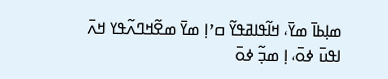ߘߊ߲ߕߊ߫ ߘߌ߫، ߞߊ߬ߟߊߥߟߌ߬ ߛߴߊ߲ ߘߌ߫ ߘߐ߬ߞߣߍ߬ߟߌ ߞߍ߫ ߊߟߎ߫ ߦߋ߫، ߊ߲ ߘߏ߲߬ ߦߋ߫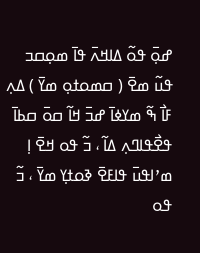ߝߋ߲߫ ߟߋ߬ ߡߊߞߍ߫ ߟߊ߫ ߘߋ߲ߛߏ ߟߎ߬ ߘߐ߫ ( ߛߘߋߙߋ߲ ߘߌ߫ ) ߡߍ߲ ߓߊ߯ ߒ߬ ߘߌߦߊ߫ ߝߏ߫ ߞߊ߬ ߛߋ߫ ߛߕߊ߫ ߟߐ߯ߟߊߣߍ߲ ߡߊ߬ ، ߏ߬ ߟߋ ߞߐ߫ ߊ߲ ߘߴߊߟߎ߫ ߟߊߓߐ߫ ߢߋߙߌ߲ ߘߌ߫ ، ߏ߬ ߟߋ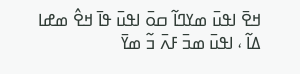ߞߐ߫ ߊߟߎ߫ ߘߌߣߊ߬ ߛߋ߫ ߊߟߎ߫ ߟߊ߫ ߞߐ߮ ߘߝߊ ߡߊ߬ ، ߊߟߎ߫ ߘߏ߫ ߓߍ߫ ߏ߬ ߘߌ߫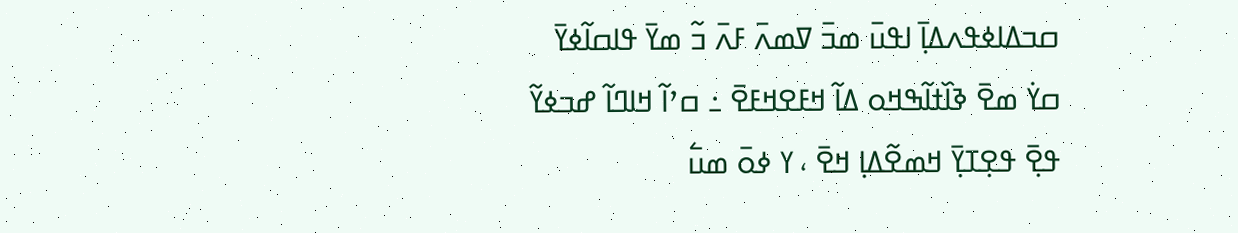ߛߏߡߊߦߟߍߡߊ߲߫ ߊߟߎ߫ ߘߏ߫ ߜߘߍ߫ ߓߍ߫ ߏ߬ ߘߌ߫ ߟߊߛߊ߬ߦߌ߫ ߛߌ߭ ߘߐ߫ ߢߊ߰ߙߊ߬ߒߞߋ ߡߊ߬ ߞߓߐߞߓߐ߫ ߸ ߛߴߊ߬ ߞߊߣߊ߬ ߝߏߦߌ߬ ߟߐ߲߫ ߟߐ߲ߠߌ߲߫ ߞߘߐ߬ߡߊ߲ ߞߐ߫ ، ߌ ߦߋ߫ ߘߎ߱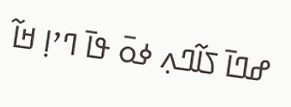ߝߣߊ߫ ߖߊ߬ߣߍ߲ ߦߋ߫ ߟߊ߫ ߣߴߊ߲ ߞߊ߬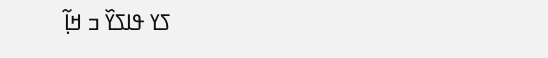ߖߌ ߟߊߖߌ߰ ߏ ߞߊ߲߬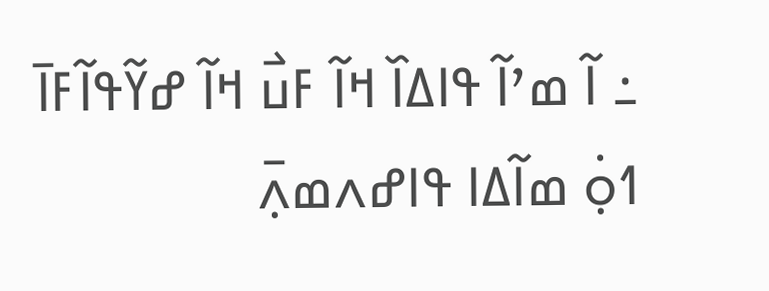߸ ߊ߬ ߘߴߊ߬ ߟߊߡߊ߰ ߞߊ߬ ߓߎ߯ ߞߊ߬ ߝߌ߬ߟߊ߬ߓߊ߫ ߗߋ߲߭ ߘߊ߬ߡߊ ߟߊߝߍߘߍ߲߫